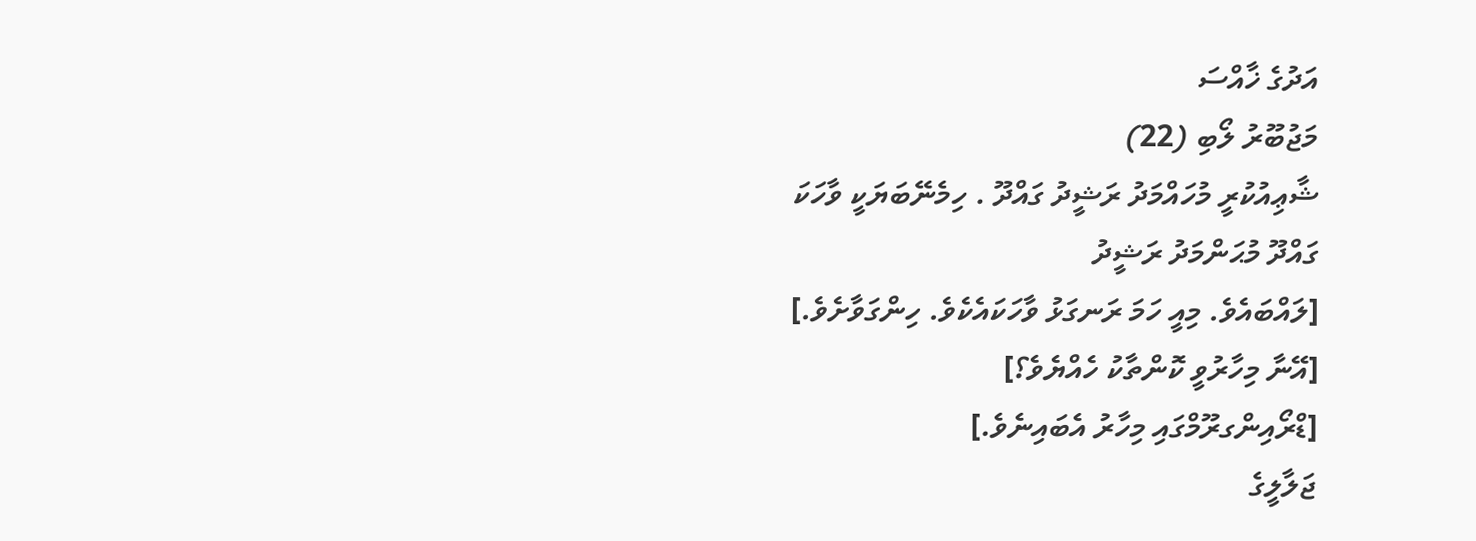އަދުގެ ޚާއްސަ
މަޖުބޫރު ލޯބި (22)
ޝާޢިއުކުރީ މުހައްމަދު ރަޝީދު ގައްދޫ . ހިމެނޭބަޔަކީ ވާހަކަ
ގައްދޫ މުޙަންމަދު ރަޝީދު
[ލައްބައެވެ. މިއީ ހަމަ ރަނގަޅު ވާހަކައެކެވެ. ހިންގަވާށެވެ.]
[އޭނާ މިހާރުވީ ކޮންތާކު ހެއްޔެވެ؟]
[ޑްރޯއިންގރޫމްގައި މިހާރު އެބައިނެވެ.]
ޖަލާލީގެ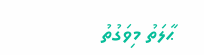ޙާލަތު މިވަގުތު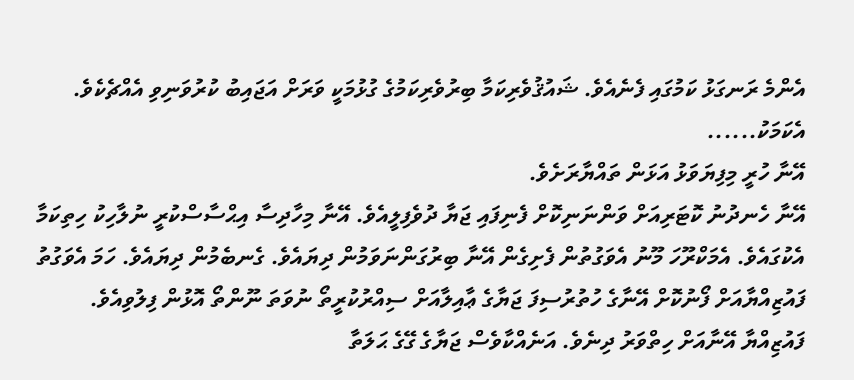އެންމެ ރަނގަޅު ކަމުގައި ފެނެއެވެ. ޝައުޤުވެރިކަމާ ބިރުވެރިކަމުގެ ގުޅުމަކީ ވަރަށް އަޖައިބު ކުރުވަނިވި އެއްޗެކެވެ.
އެކަމަކު......
އޭނާ ހުރީ މިފިޔަވަޅު އަޅަން ތައްޔާރަށެވެ.
އޭނާ ހެނދުނު ކޮޓަރިއަށް ވަންނަނިކޮށް ފެނިފައި ޖަޔާ ދުވެފިލީއެވެ. އޭނާ މިހާދިސާ އިޙްސާސްކުރީ ނުލާހިކު ހިތިކަމާ އެކުގައެވެ. އެމަކްރޫހަ މޫނު އެވަގުތުން ފެށިގެން އޭނާ ބިރުގަންނަވަމުން ދިޔައެވެ. ގެނބެމުން ދިޔައެވެ. ހަމަ އެވަގުތު ފައުޒިއްޔާއަށް ފޯނުކޮށް އޭނާގެ ހުތުރުސިފަ ޖަޔާގެ ޢާއިލާއަށް ސިއްރުކުރީތޯ ނުވަތަ ނޫންތޯ އޮޅުން ފިލުވިއެވެ.
ފައުޒިއްޔާ އޭނާއަށް ހިތްވަރު ދިނެވެ. އަނެއްކާވެސް ޖަޔާގެ ގޭގެ ޙަލަތާ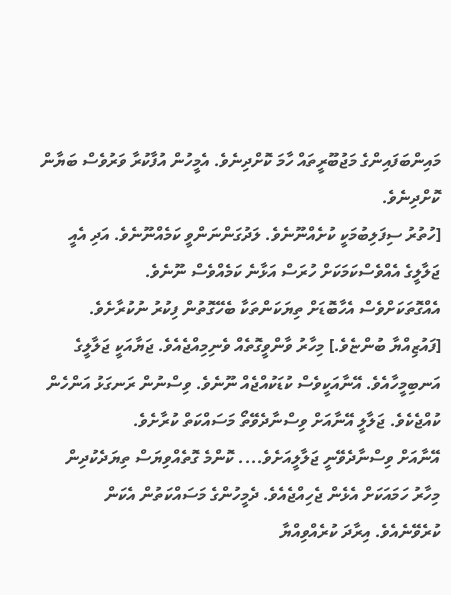މައިންބަފައިންގެ މަޖުބޫރީތައް ހާމަ ކޮށްދިނެވެ. އެމީހުން އުފާކުރާ ވަރުވެސް ބަޔާން ކޮށްދިނެވެ.
[ހުތުރު ސިފަލިބުމަކީ ކުށެއްނޫނެވެ. ލަދުގަންނަންވީ ކަމެއްނޫނެވެ. އަދި އެއީ ޖަލާލީގެ އެއްވެސްކަމަކަށް ހުރަސް އަޅާނެ ކަމެއްވެސް ނޫނެވެ.
އެއްގޮތަކަށްވެސް އެހާބޮޑަށް ތިޔަކަންތަކާ ބެހޭގޮތުން ފިކުރު ނުކުރާށެވެ. [ފައުޒިއްޔާ ބުންޏެވެ.] މިހާރު ވާންވީގޮތެއް ވެނިމިއްޖެއެވެ. ޖަޔާއަކީ ޖަލާލީގެ އަނބިމީހާއެވެ. އޭނާއަކީވެސް ކުޑަކުއްޖެއް ނޫނެވެ. ވިސްނުން ރަނގަޅު އަންހެން ކުއްޖެކެވެ. ޖަލާލީ އޭނާއަށް ވިސްނާދެވޭތޯ މަސައްކަތް ކުރާށެވެ.
އޭނާއަށް ވިސްނާދެވޭނީ ޖަލާލީއަށެވެ.... ކޮންމެ ގޮތެއްވިޔަސް ތިޔަދެކުދިން މިހާރު ހަމައަކަށް އެޅެން ޖެހިއްޖެއެވެ. ދެމީހުންގެ މަސައްކަތުން އެކަން ކުރެވޭނެއެވެ. އިރާދަ ކުރެއްވިއްޔާ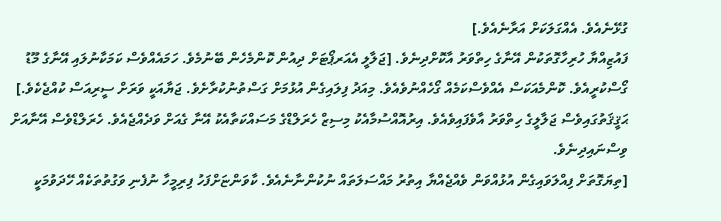ގުޅޭނެއެވެ. އެއްގަލަކަށް އަރާނެއެވެ.]
ފައުޒިއްޔާ ހުރިހާގޮތަކުން އޭނާގެ ހިތްވަރު އާކޮށްދިނެވެ. [ޖަލާލީ އެއަރޕޯޓަށް ދިއުން ކޮންމެހެން ބޭނުމެވެ. ހަމައެއްވެސް ކަމަކާނުލައި އޭނާގެ މޫޑު ގޯސްކުރީއެވެ. ކޮންމެއަކަސް އެއްވެސްކަމެއް ގޯހެއްނުވެއެވެ. މިއަދު ފިލައިގެން އުޅުމަށް ގަސްތުނުކުރާށެވެ. ޖަޔާއަކީ ވަރަށް ސީރިއަސް ކުއްޖެކެވެ.]
ޙަޤީޤަތުގައިވެސް ޖަލާލީގެ ހިތްވަރު އާވެފައިވެއެވެ. އިރުއޮއްސުމާއެކު މިސިޒް ހެރަލްޑްގެ މަސައްކަތާއެކު އޭނާ ގެއަށް ވަދެއްޖެއެވެ. ހެރަލްޑްވެސް އޭނާއަށް ވިސްނައިދިނެވެ.
[ތިޔަގޮތަށް ފިއްލަވައިގެން އުޅުއްވަން ވެއްޖެއްޔާ އިތުރު މައްސަލަތައް ނުކުންނާނެއެވެ. ކާވަންޏަށްފަހު ފިރިމީހާ ނުފެނި ވަގުތުތަކެއް ހޭދަވުމަކީ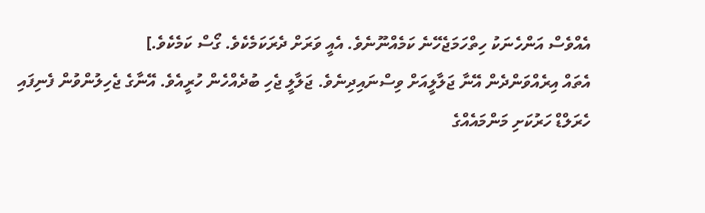އެއްވެސް އަންހެނަކު ހިތްހަމަޖެހޭނެ ކަމެއްނޫނެވެ. އެއީ ވަރަށް ދެރަކަމެކެވެ. ގޯސް ކަމެކެވެ.]
އެތައް އިރެއްވަންދެން އޭނާ ޖަލާލީއަށް ވިސްނައިދިނެވެ. ޖަލާލީ ޖެހި ބުދެއްހެން ހުރީއެވެ. އޭނާގެ ޖެހިލުންވުން ފެނިފައި ހެރަލްޑް ހަރުކަށި މަންމައެއްގެ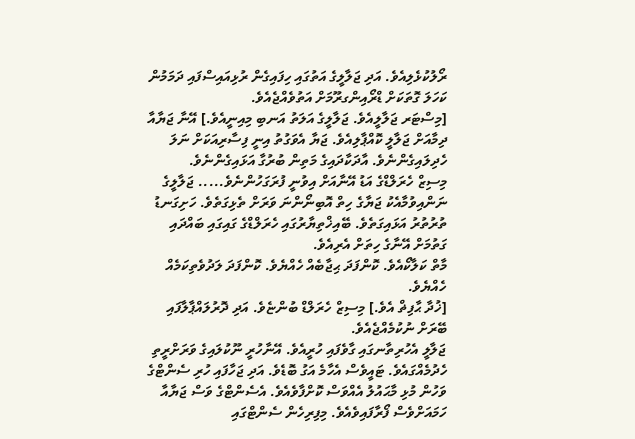ރޯލުކުޅެލިއެވެ. އަދި ޖަލާލީގެ އަތުގައި ހިފައިގެން ރުޅިއައިސްފައި ދަމަމުން ކަހަލަ ގޮތަކަށް ޑްރޯއިންގރޫމަށް އަތުވެއްޖެއެވެ.
[މިސްޓަރ ޖަލާލީއެވެ. ޖަލާލީގެ އަލަތު އަނބި މިއިނީއެވެ.] އޭނާ ޖަޔާއާ ދިމާއަށް ޖަލާލީ ކޮއްޕާލިއެވެ. ޖަޔާ އެވަގުތު އިނީ ފިސާރިއަކަށް ނަލަ ހެދިލައިގެންނެވެ. އާދަކާދައިގެ މަތިން ބުރުގާ އަޅައިގެންނެވެ.
މިސިޒް ހެރަލްޑްގެ އަޑު އޭނާއަށް އިވުނީ ފުރަގަހުންނެވެ..... ޖަލާލީގެ ނަންއިވުމާއެކު ޖަޔާގެ ހިތް އޮބިނޯންނަ ވަރަށް ތެޅިގަތެވެ. ހަށިގަނޑު ތުރުތުރު އަޅައިގަތެވެ. ބޭއިޚްތިޔާރުގައި ހެރަލްޑްގެ ގައިގައި ބައްދައި ގަތުމަށް އޭނާގެ ހިތަށް އެރިއެވެ.
މާތް ކަލާކޯއެވެ. ކޮންފަދަ ޙިޖާބެއް ހެއްޔެވެ. ކޮންފަދަ ލަދުވެތިކަމެއް ހެއްޔެވެ.
[ޚުދާ ޙާފިޡް އެވެ.] މިސިޒް ހެރަލްޑް ބުންޏެވެ. އަދި ދޮރުލައްޕާލާފައި ބޭރަށް ނުކުމެއްޖެއެވެ.
ޖަލާލީ އެހުރިތާނގައި ގާވެފައި ހުރީއެވެ. އޭނާހުރީ ނޫކުލައިގެ ވަރަށްރީތި ހެދުމެއްގައެވެ. ޓައީވެސް އެހާމެ އަގު ބޮޑެވެ. އަދި ޖަހާފައި ހުރި ސެންޓްގެ ވަހުން މުޅި މާޙައުލު އެއްވަސް ކޮށްފާވެއެވެ. އެސެންޓްގެ ވަސް ޖަޔާއާ ހަމައަށްވެސް ފޯރާފައިވެއެވެ. މިފިރިހެން ސެންޓްގައި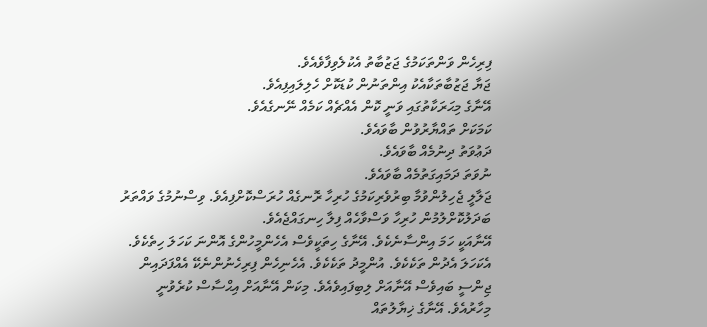ފިރިހެން ވަންތަކަމުގެ ޖަޒުބާތު އެކުލެވިފާވެއެވެ.
ޖަޔާ ޖަޒުބާތަކާއެކު އިންތަނުން ކުޑަކޮށް ހެލިލައިފިއެވެ.
އޭނާގެ މިޙަރަކާތުގައި ވަނީ ކޮން އެއްޗެއް ކަމެއް ނޭނގެއެވެ.
ކަމަކަށް ތައްޔާރުވުން ބާވައެވެ.
ދަޢުވަތު ދިނުމެއް ބާވައެވެ.
ނުވަތަ ދަމައިގަތުމެއް ބާވައެވެ.
ޖަލާލީ ޖެހިލުންވުމާ ބިރުވެރިކަމުގެ ހުރިހާ ރޮނގެއް ހުރަސްކޮށްފިއެވެ. ވިސްނުމުގެ ވައްތަރު ބަދަލުކޮށްލުމުން ހުރިހާ ވަސްވާހެއް ފިލާ ހިނގައްޖެއެވެ.
އޭނާއަކީ ހަމަ އިންސާނެކެވެ. އޭނާގެ ހިތަކީވެސް އެހެންމީހުންގެ އޮންނަ ކަހަލަ ހިތެކެވެ. އެކަހަލަ އެދުން ތަކެކެވެ. އުންމީދު ތަކެކެވެ. އެހެނިހެން ފިރިހެނުންނެކޭ އެއްފަދައިން ޖިންސީ ބައިވެސް އޭނާއަށް ލިބިފައިވެއެވެ. މިކަން އޭނާއަށް އިޙްސާސް ކުރެވުނީ މިހާރުއެވެ. އޭނާގެ ޚިޔާލުތައް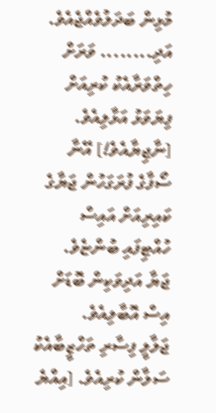މުޅިން ބަދަލުވެއްޖެއެވެ.
އަދި........ ވަރަށް ހިތްވަރާއެކު ކުރިއަށް ފިޔަވަޅު އަޅާލިއެވެ.
[ނާޖިޔާއެވެ!] އޭނާ ސޯފާގެ ފުރަގަހުން ޖަޔާގެ ކައިރިއަށް އައިސް ހުއްޓިފައި ބުންޏެވެ.
ޖަޔާ އަދިވަކިން ބޮޑަށް އިސް އޮބާލިއެވެ.
ޖަލާލީ ފިސާރި ތަހްޒީބާއެކު ސަލާން ކުރިއެވެ. [އިއްޔެ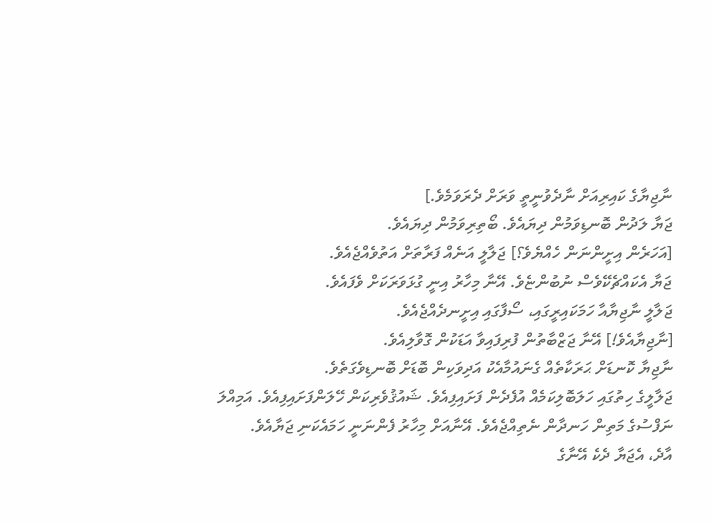ނާޖިޔާގެ ކައިރިއަށް ނާދެވުނީތީ ވަރަށް ދެރަވަމެވެ.]
ޖަޔާ ލަދުން ބޮނޑިވަމުން ދިޔައެވެ. ބޯތިރިވަމުން ދިޔައެވެ.
[އަހަރެން އިށީންނަން ހެއްޔެވެ؟] ޖަލާލީ އަނެއް ފަރާތަށް އަތުވެއްޖެއެވެ.
ޖަޔާ އެކައްޗެކޭވެސް ނުބުންޏެވެ. އޭނާ މިހާރު އިނީ ގުޅަވަރަކަށް ވެފައެވެ.
ޖަލާލީ ނާޖިޔާއާ ހަމަކައިރީގައި، ސޯފާގައި އިށީނދެއްޖެއެވެ.
[ނާޖިޔާއެވެ!] އޭނާ ޖަޒްބާތުން ފުރިފައިވާ އަޑަކުން ގޮވާލިއެވެ.
ނާޖިޔާ ކޮނޑަށް ޙަރަކާތެއް ގެނައުމާއެކު އަދިވަކިން ބޮޑަށް ބޮނޑިވެގަތެވެ.
ޖަލާލީގެ ހިތުގައި ހަލަބޮލިކަމެއް އުފެދެން ފަށައިފިއެވެ. ޝައުޤުވެރިކަން ހޭލަންފަށައިފިއެވެ. އަމިއްލަ ނަފްސުގެ މަތިން ހަނދާން ނެތިއްޖެއެވެ. އޭނާއަށް މިހާރު ފެންނަނީ ހަމައެކަނި ޖަޔާއެވެ.
އާދެ، އެޖަޔާ ދެކެ އޭނާގެ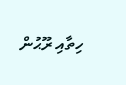ހިތާއި ރޫޙުން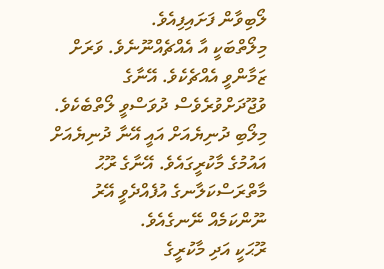ލޯބިވާން ފަށައިފިއެވެ.
މިލޯތްބަކީ އާ އެއްޗެއްނޫނެވެ. ވަރަށް ޒަމާންވީ އެއްޗެކެވެ. އޭނާގެ ވުޖޫދަށްވުރެވެސް ދުވަސްވީ ލޯތްބެކެވެ. މިލޯބި ދުނިޔެއަށް އައީ އޭނާ ދުނިޔެއަށް އައުމުގެ މާކުރީގައެވެ. އޭނާގެ ރޫޙު މާތްރަސްކަލާނގެ އުފެއްދެވީ އޭރު ނޫންކަމެއް ނޭނގެއެވެ.
ރޫޙަކީ އަދި މާކުރީގެ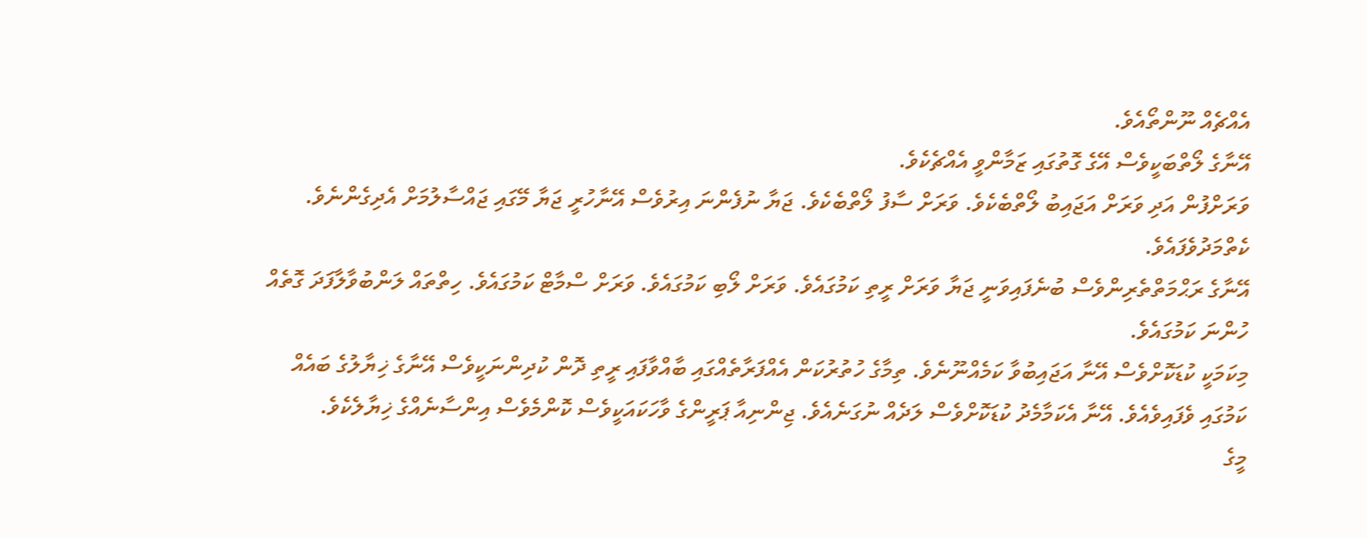އެއްޗެއް ނޫންތޯއެވެ.
އޭނާގެ ލޯތްބަކީވެސް އޭގެ ގޮތުގައި ޒަމާންވީ އެއްޗެކެވެ.
ވަރަށްފުން އަދި ވަރަށް އަޖައިބު ލޯތްބެކެވެ. ވަރަށް ސާފު ލޯތްބެކެވެ. ޖަޔާ ނުފެންނަ އިރުވެސް އޭނާހުރީ ޖަޔާ މޭގައި ޖައްސާލުމަށް އެދިގެންނެވެ. ކެތްމަދުވެފައެވެ.
އޭނާގެ ރަޙްމަތްތެރިންވެސް ބުނެފައިވަނީ ޖަޔާ ވަރަށް ރީތި ކަމުގައެވެ. ވަރަށް ލޯބި ކަމުގައެވެ. ވަރަށް ސްމާޓް ކަމުގައެވެ. ހިތްތައް ލަންބުވާލާފަދަ ގޮތެއް ހުންނަ ކަމުގައެވެ.
މިކަމަކީ ކުޑަކޮށްވެސް އޭނާ އަޖައިބުވާ ކަމެއްނޫނެވެ. ތިމާގެ ހުތުރުކަން އެއްފަރާތެއްގައި ބާއްވާފައި ރީތި ދޮން ކުދިންނަކީވެސް އޭނާގެ ޚިޔާލުގެ ބައެއް ކަމުގައި ވެފައިވެއެވެ. އޭނާ އެކަމާމެދު ކުޑަކޮށްވެސް ލަދެއް ނުގަނެއެވެ. ޖިންނިއާ ޕަރީންގެ ވާހަކައަކީވެސް ކޮންމެވެސް އިންސާނެއްގެ ޚިޔާލެކެވެ.
މީގެ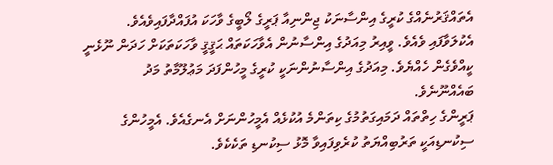އެތައްޤަރުނެއްގެ ކުރީގެ އިންސާނަކު ޖިންނިއާ ޕަރީގެ ލޯބީގެ ވާހަކަ އުފައްދާފައިވެއެވެ. އެކުލަވާފައި ވެއެވެ. ވީއިރު މިއަދުގެ އިންސާނުން އެވާހަކަތައް ޙަޤީޤީ ވާހަކަތަކަށް ހަދަން ނޫޅެނީ ކީއްވެގެން ހެއްޔެވެ. މިއަދުގެ އިންސާނުންނަކީ ކުރީގެ މީހުންފަދަ މަޢުލޫމާތު މަދު ބައެއްނޫނެވެ.
ޕަރީންގެ ހިތްތައް ދަމައިގަތުމުގެ ކިތަންމެ އުކުޅެއް އެމީހުންނަށް އެނގެއެވެ. އެމީހުންގެ ސިކުނޑިއަކީ ތަރުބިއްޔަތު ކުރެވިފައިވާ މޮޅު ސިކުނޑި ތަކެކެވެ.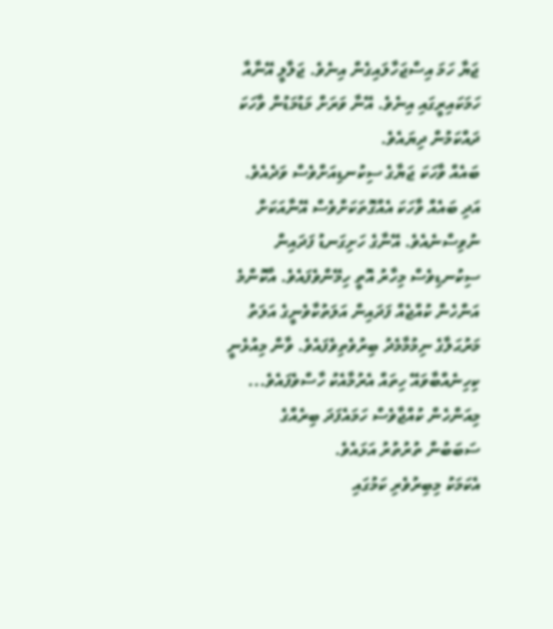ޖަޔާ ހަމަ އިސްޖަހާލައިގެން އިނެވެ. ޖަލާލީ އޭނާއާ ހަމަކައިރީގައި އިނެވެ. އޭނާ ވަރަށް މަޑުމަޑުން ވާހަކަ ދައްކަމުން ދިޔައެވެ.
ބައެއް ވާހަކަ ޖަޔާގެ ސިކުނޑިއަށްވެސް ވަދެއެވެ. އަދި ބައެއް ވާހަކަ އެއްގޮތަކަށްވެސް އޭނާއަކަށް ނުވިސްނެއެވެ. އޭނާގެ ހަށިގަނޑު ފަދައިން ސިކުނޑިވެސް މިހާރު އޮތީ ހިމޭންވެފައެވެ. އާކޮންމެ އަންހެން ކުއްޖެއް ފަދައިން އަލަތުކާވެނީގެ އަލަތު މަރުޙަލާގެ ނިމުމާމެދު ބިރުވެތިވެފައެވެ. ވާން މިއުޅެނީ ކިހިނެއްބާވައޭ ހިތައް އެރުމާއެކު ހާސްވެފައެވެ... މިއަންހެން ކުއްޖާވެސް ހަމައެފަދަ ބިރެއްގެ ސަބަބުން ތުރުތުރު އަޅައެވެ.
އެކަމަކު މިބިރުވެރި ކަމުގައި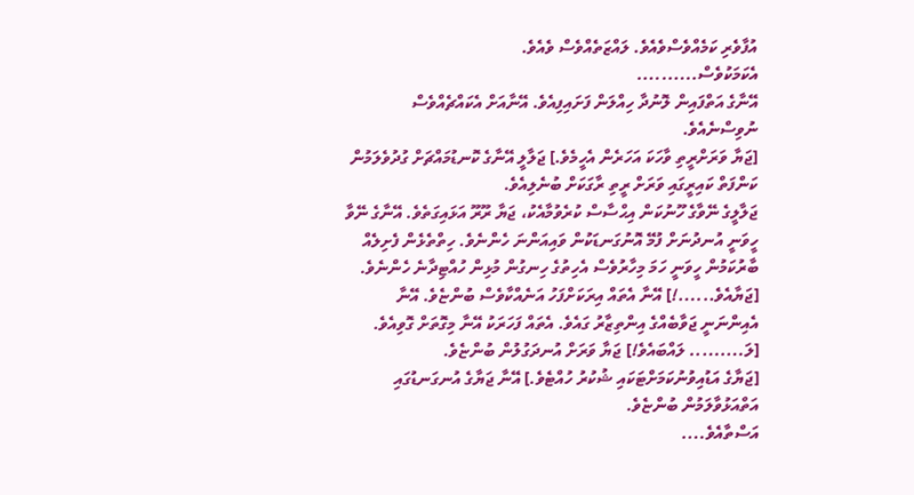އުފާވެރި ކަމެއްވެސްވެއެވެ. ލައްޒަތެއްވެސް ވެއެވެ.
އެކަމަކުވެސް..........
އޭނާގެ އަތްފައިން ލޮނުދާ ހިއްލަން ފަށައިފިއެވެ. އޭނާއަށް އެކައްޗެއްވެސް ނުވިސްނެއެވެ.
[ޖަޔާ ވަރަށްރީތި ވާހަކަ އަހަރެން އެހީމެވެ.] ޖަލާލީ އޭނާގެ ކޮނޑުމައްޗަށް ގުދުވެލަމުން ކަންފަތް ކައިރީގައި ވަރަށް ރީތި ރާގަކަށް ބުނެލިއެވެ.
ޖަލާލީގެ ނޭވާގެ ހޫނުކަން އިޙްސާސް ކުރެވުމާއެކު، ޖަޔާ ރޫރޫ އަޅައިގަތެވެ. އޭނާގެ ނޭވާ ހީވަނީ އުނދުނަށް ފުމޭ އޮނުގަނޑަކުން ވައިއަންނަ ހެންނެވެ. ހިތްތެޅެން ފެށިލެއް ބާރުކަމުން ހީވަނީ ހަމަ މިހާރުވެސް އެހިތުގެ ހިނގުން މުޅިން ހުއްޓިދާނެ ހެންނެވެ.
[ޖަޔާއެވެ......!] އޭނާ އެތައް އިރަކަށްފަހު އަނެއްކާވެސް ބުންޏެވެ. އޭނާ އެއިންނަނީ ޖަވާބެއްގެ އިންތިޒާރު ގައެވެ. އެތައް ފަހަރަކު އޭނާ މިގޮތަށް ގޮވިއެވެ.
[ލަ......... ލައްބައެވެ!] ޖަޔާ ވަރަށް އުނދަގުލުން ބުންޏެވެ.
[ޖަޔާގެ އަޑުއިވުނުކަމަށްޓަކައި ޝުކުރު ހުއްޓެވެ.] އޭނާ ޖަޔާގެ އުނގަނޑުގައި އަތްއަޅުވާލަމުން ބުންޏެވެ.
އަސްތާއެވެ....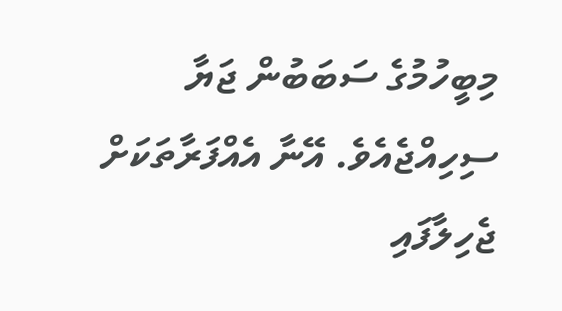މިބީހުމުގެ ސަބަބުން ޖަޔާ ސިހިއްޖެއެވެ. އޭނާ އެއްފަރާތަކަށް ޖެހިލާފައި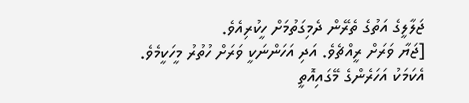ޖަލާލީގެ އަތުގެ ތެރޭން ދެމިގަތުމަށް ހީކުރިއެވެ.
[ޖަޔާ ވަރަށް ރީއްޗެވެ. އަދި އަހަންނަކީ ވަރަށް ހުތުރު މީހަކީމެވެ. އެކަމަކު އަހަރެންގެ މޭގައިއޮތީ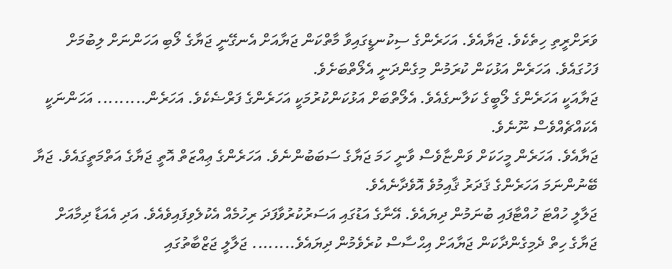ވަރަށްރީތި ހިތެކެވެ. ޖަޔާއެވެ. އަހަރެންގެ ސިކުނޑީގައިވާ މާތްކަން ޖަޔާއަށް އެނގޭނީ ޖަޔާގެ ލޯބި އަހަންނަށް ލިބުމަށް ފަހުގައެވެ. އަހަރެން އަޅުކަން ކުރަމުން މިގެންދަނީ އެލޯތްބަށެވެ.
ޖަޔާއަކީ އަހަރެންގެ ލޯބީގެ ކަލާނގެއެވެ. އެލޯތްބަށް އަޅުކަންކުރުމަކީ އަހަރެންގެ ފަރްޟެކެވެ. އަހަރެން......... އަހަންނަކީ އެކައްޗެއްވެސް ނޫނެވެ.
ޖަޔާއެވެ. އަހަރެން މީހަކަށް ވަންޏާވެސް ވާނީ ހަމަ ޖަޔާގެ ސަބަބުންނެވެ. އަހަރެންގެ ޢިއްޒަތް އޮތީ ޖަޔާގެ އަތްމަތީގައެވެ. ޖަޔާ ބޭނުންނަމަ އަހަރެންގެ ޤަދަރު ޤާއިމުވެ އޮވެދާނެއެވެ.
ޖަލާލީ ހުއްޓަ ހުއްޓާފައި ބުނަމުން ދިޔައެވެ. އޭނާގެ އަޑުގައި އަސަރުކުރުވާފަދަ ރިހުމެއް އެކުލެވިފައިވެއެވެ. އަދި އެއަޑާ ދިމާއަށް ޖަޔާގެ ހިތް ދެމިގެންދާކަން ޖަޔާއަށް އިޙްސާސް ކުރެވެމުން ދިޔައެވެ........ ޖަލާލީ ޖަޒްބާތުގައި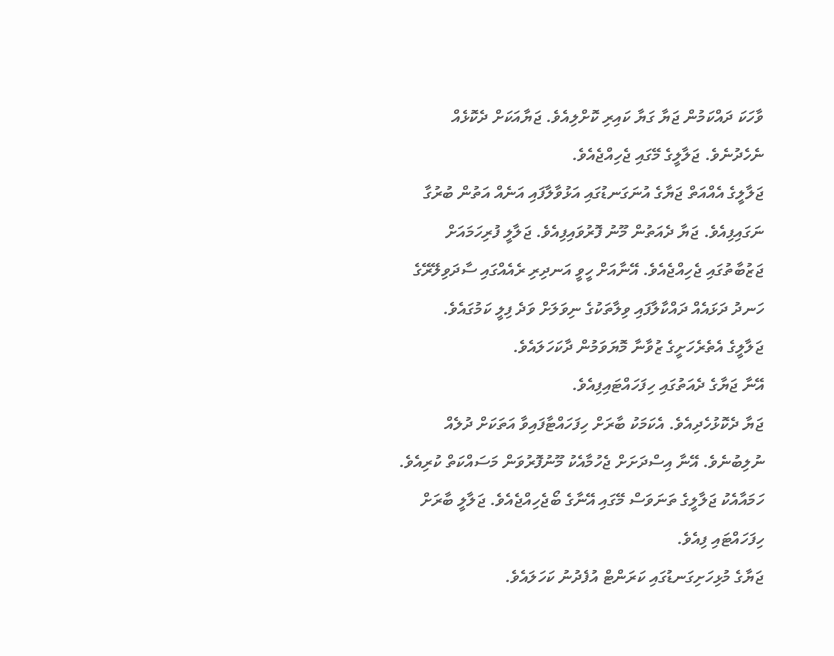ވާހަކަ ދައްކަމުން ޖަޔާ ގަޔާ ކައިރި ކޮށްލިއެވެ. ޖަޔާއަކަށް ދެކޮޅެއް ނެހެދުނެވެ. ޖަލާލީގެ މޭގައި ޖެހިއްޖެއެވެ.
ޖަލާލީގެ އެއްއަތް ޖަޔާގެ އުނަގަނޑުގައި އަޅުވާލާފައި އަނެއް އަތުން ބުރުގާ ނަގައިފިއެވެ. ޖަޔާ ދެއަތުން މޫނު ފޮރުވައިފިއެވެ. ޖަލާލީ ފުރިހަމައަށް ޖަޒުބާތުގައި ޖެހިއްޖެއެވެ. އޭނާއަށް ހީވީ އަނދިރި ރެއެއްގައި ސާދަވިލޭރޭގެ ހަނދު ދަޅައެއް ދައްކާލާފައި ވިލާތަކުގެ ނިވަލަށް ވަދެ ފިލީ ކަމުގައެވެ.
ޖަލާލީގެ އެތެރެހަށީގެ ޒުވާނާ މޮޔަވަމުން ދާކަހަލައެވެ.
އޭނާ ޖަޔާގެ ދެއަތުގައި ހިފަހައްޓައިފިއެވެ.
ޖަޔާ ދެކޮޅުހެދިއެވެ. އެކަމަކު ބާރަށް ހިފަހައްޓާފައިވާ އަތަކަށް ދުލެއް ނުލިބުނެވެ. އޭނާ އިސްދަށަށް ޖެހުމާއެކު މޫނުފޮރުވަން މަސައްކަތް ކުރިއެވެ.
ހަމައާއެކު ޖަލާލީގެ ތަނަވަސް މޭގައި އޭނާގެ ބޯޖެހިއްޖެއެވެ. ޖަލާލީ ބާރަށް ހިފަހައްޓައި ފިއެވެ.
ޖަޔާގެ މުޅިހަށިގަނޑުގައި ކަރަންޓް އުފެދުނު ކަހަލައެވެ.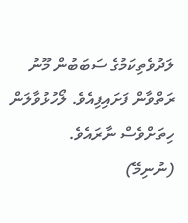ލަދުވެތިކަމުގެ ސަބަބުން މޫނު ރަތްވާން ފަށައިފިއެވެ. ލޯހުޅުވާލަން ހިތަށްވެސް ނާރައެވެ.
(ނުނިމޭ)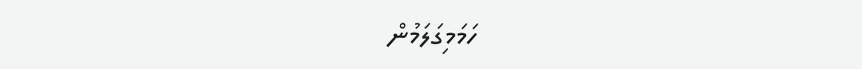ހަމަމިގަލަމުން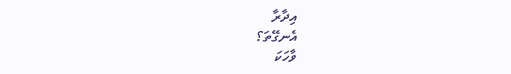އިދާރާ
އެނގޭތަ؟
ވާހަކަ